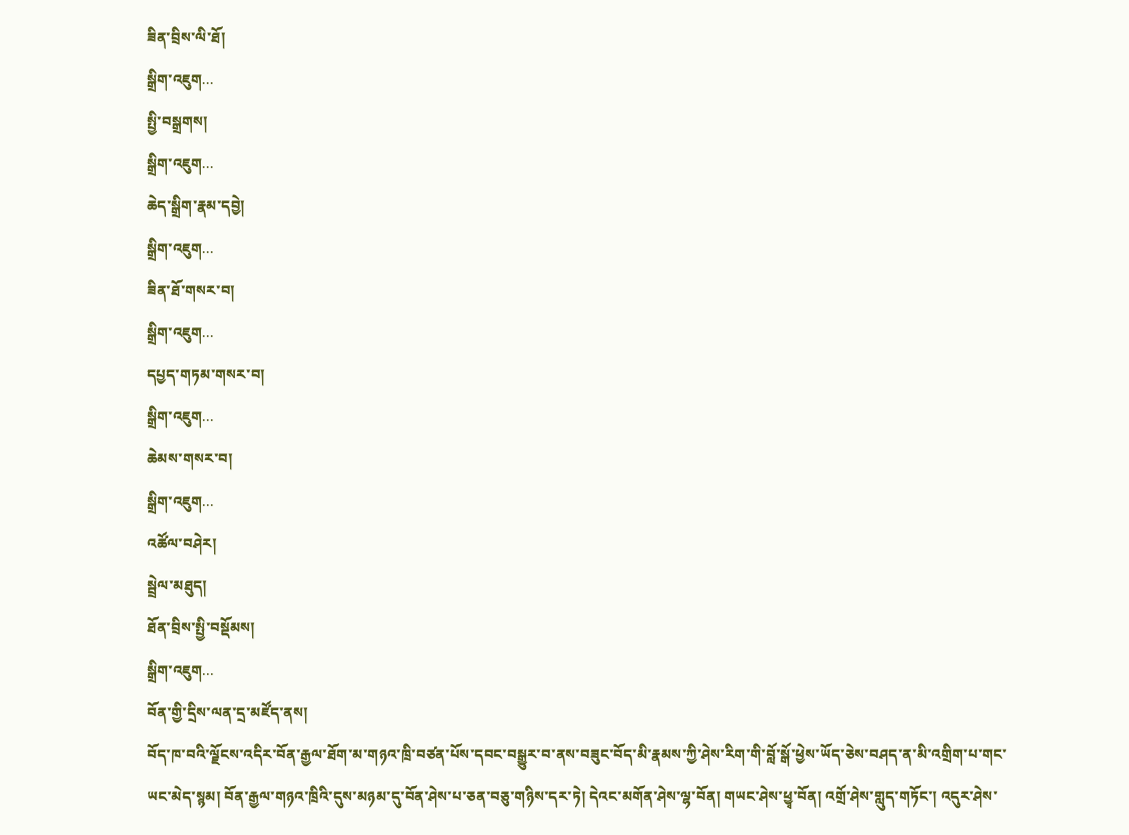ཟིན་བྲིས་ལི་ཐོ།
སྒྲིག་འཇུག...
སྤྱི་བསྒྲགས།
སྒྲིག་འཇུག...
ཆེད་སྒྲིག་རྣམ་དབྱེ།
སྒྲིག་འཇུག...
ཟིན་ཐོ་གསར་བ།
སྒྲིག་འཇུག...
དཔྱད་གཏམ་གསར་བ།
སྒྲིག་འཇུག...
ཆེམས་གསར་བ།
སྒྲིག་འཇུག...
འཚོལ་བཤེར།
སྦྲེལ་མཐུད།
ཐོན་བྲིས་སྤྱི་བསྡོམས།
སྒྲིག་འཇུག...
བོན་གྱི་དྲིས་ལན་དྲ་མཛོད་ནས།
བོད་ཁ་བའི་ལྗོངས་འདིར་བོན་རྒྱལ་ཐོག་མ་གཉའ་ཁྲི་བཙན་པོས་དབང་བསྒྱུར་བ་ནས་བཟུང་བོད་མི་རྣམས་ཀྱི་ཤེས་རིག་གི་བློ་སྒོ་ཕྱེས་ཡོད་ཅེས་བཤད་ན་མི་འགྲིག་པ་གང་ཡང་མེད་སྙམ། བོན་རྒྱལ་གཉའ་ཁྲིའི་དུས་མཉམ་དུ་བོན་ཤེས་པ་ཅན་བཅུ་གཉིས་དར་ཏེ། དེའང་མགོན་ཤེས་ལྷ་བོན། གཡང་ཤེས་ཕྱྭ་བོན། འགྲོ་ཤེས་གླུད་གཏོང་། འདུར་ཤེས་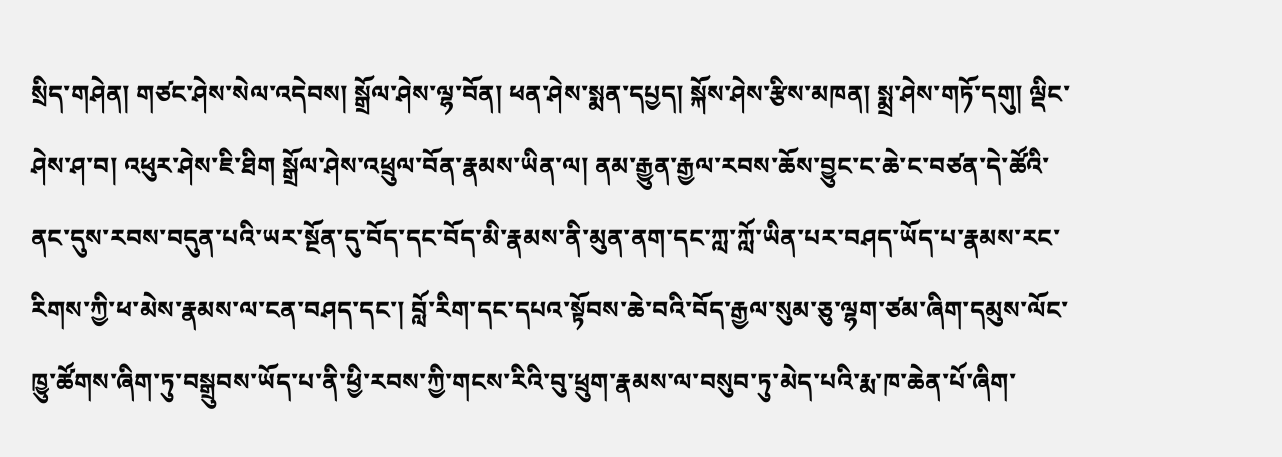སྲིད་གཤེན། གཙང་ཤེས་སེལ་འདེབས། སྒྲོལ་ཤེས་ལྷ་བོན། ཕན་ཤེས་སྨན་དཔྱད། སྐོས་ཤེས་རྩིས་མཁན། སྨྲ་ཤེས་གཏོ་དགུ། ལྡིང་ཤེས་ཤ་བ། འཕུར་ཤེས་ཇི་ཐིག སྒྲོལ་ཤེས་འཕྲུལ་བོན་རྣམས་ཡིན་ལ། ནམ་རྒྱུན་རྒྱལ་རབས་ཆོས་བྱུང་ང་ཆེ་ང་བཙན་དེ་ཚོའི་ནང་དུས་རབས་བདུན་པའི་ཡར་སྔོན་དུ་བོད་དང་བོད་མི་རྣམས་ནི་མུན་ནག་དང་ཀླ་ཀློ་ཡིན་པར་བཤད་ཡོད་པ་རྣམས་རང་རིགས་ཀྱི་ཕ་མེས་རྣམས་ལ་ངན་བཤད་དང་། བློ་རིག་དང་དཔའ་སྟོབས་ཆེ་བའི་བོད་རྒྱལ་སུམ་ཅུ་ལྷག་ཙམ་ཞིག་དམུས་ལོང་ཁྱུ་ཚོགས་ཞིག་ཏུ་བསྒྲུབས་ཡོད་པ་ནི་ཕྱི་རབས་ཀྱི་གངས་རིའི་བུ་ཕྲུག་རྣམས་ལ་བསུབ་ཏུ་མེད་པའི་རྨ་ཁ་ཆེན་པོ་ཞིག་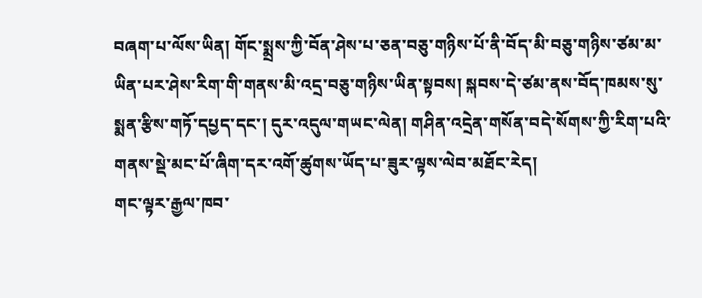བཞག་པ་ལོས་ཡིན། གོང་སྨྲས་ཀྱི་བོན་ཤེས་པ་ཅན་བཅུ་གཉིས་པོ་ནི་བོད་མི་བཅུ་གཉིས་ཙམ་མ་ཡིན་པར་ཤེས་རིག་གི་གནས་མི་འདྲ་བཅུ་གཉིས་ཡིན་སྟབས། སྐབས་དེ་ཙམ་ནས་བོད་ཁམས་སུ་སྨན་རྩིས་གཏོ་དཔྱད་དང་། དུར་འདུལ་གཡང་ལེན། གཤིན་འདྲེན་གསོན་བདེ་སོགས་ཀྱི་རིག་པའི་གནས་སྡེ་མང་པོ་ཞིག་དར་འགོ་ཚུགས་ཡོད་པ་ཟུར་ལྟས་ལེབ་མཐོང་རེད།
གང་ལྟར་རྒྱལ་ཁབ་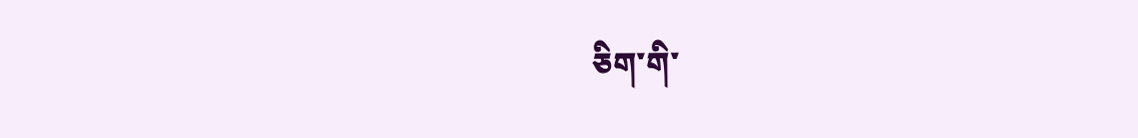ཅིག་གི་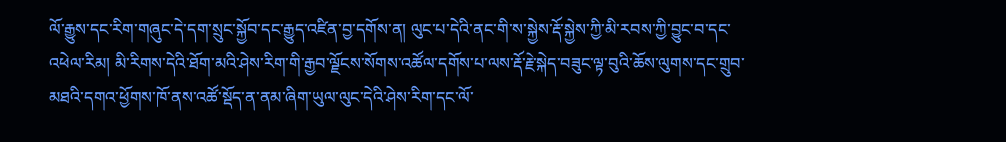ལོ་རྒྱུས་དང་རིག་གཞུང་དེ་དག་སྲུང་སྐྱོབ་དང་རྒྱུད་འཛིན་བྱ་དགོས་ན། ལུང་པ་དེའི་ནང་གི་ས་སྐྱེས་རྡོ་སྐྱེས་ཀྱི་མི་རབས་ཀྱི་བྱུང་བ་དང་འཕེལ་རིམ། མི་རིགས་དེའི་ཐོག་མའི་ཤེས་རིག་གི་རྒྱབ་ལྗོངས་སོགས་འཚོལ་དགོས་པ་ལས་རྡོ་རྗེ་སྐེད་བཟུང་ལྟ་བུའི་ཆོས་ལུགས་དང་གྲུབ་མཐའི་དགའ་ཕྱོགས་ཁོ་ནས་འཚོ་སྡོད་ན་ནམ་ཞིག་ཡུལ་ལུང་དེའི་ཤེས་རིག་དང་ལོ་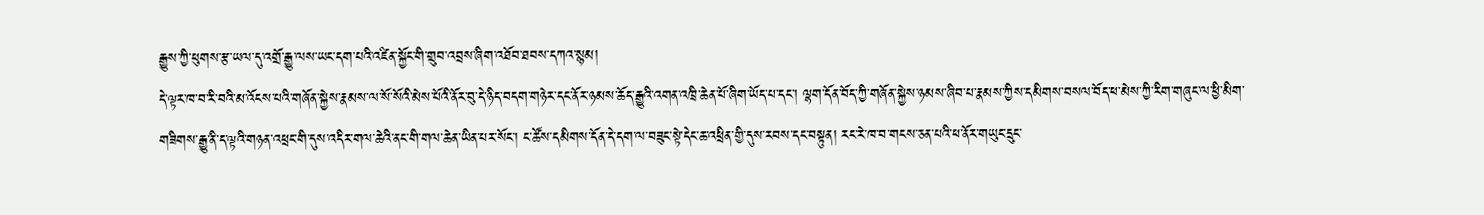རྒྱུས་ཀྱི་ཕུགས་རྩ་ཡལ་དུ་འགྲོ་རྒྱུ་ལས་ཡང་དག་པའི་འཛིན་སྐྱོང་གི་གྲུབ་འབྲས་ཞིག་འཐོབ་ཐབས་དཀའ་སྙམ།
དེ་ལྟར་ཁ་བ་རི་བའི་མ་འོངས་པའི་གཞོན་སྐྱེས་རྣམས་ལ་སོ་སོའི་མེས་པོའི་ནོར་བུ་དེ་ཉིད་བདག་གཉེར་དང་ནོར་ཉམས་ཆོད་རྒྱུའི་འགན་འཁྲི་ཆེན་པོ་ཞིག་ཡོད་པ་དང་། ལྷག་དོན་བོད་ཀྱི་གཞོན་སྐྱེས་ཉམས་ཞིབ་པ་རྣམས་ཀྱིས་དམིགས་བསལ་བོད་ཕ་མེས་ཀྱི་རིག་གཞུང་ལ་ཕྱི་མིག་གཟིགས་རྒྱུ་ནི་ད་ལྟའི་གཉན་འཕྲང་གི་དུས་འདིར་གལ་ཆེའི་ནང་གི་གལ་ཆེན་ཡིན་པར་སོང་། ང་ཚོས་དམིགས་དོན་དེ་དག་ལ་བཟུང་སྟེ་དེང་ཆ་འཕྲིན་གྱི་དུས་རབས་དང་བསྟུན། རང་རེ་ཁ་བ་གངས་ཅན་པའི་ཕ་ནོར་གཡུང་དྲུང་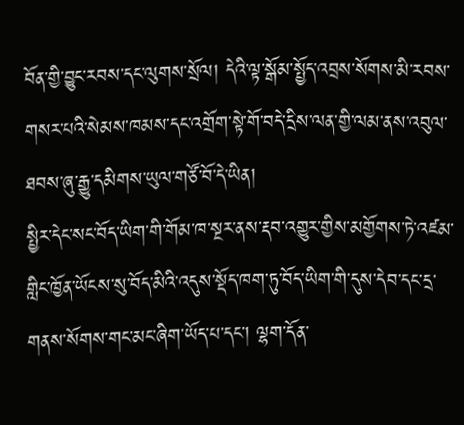བོན་གྱི་བྱུང་རབས་དང་ལུགས་སྲོལ། དེའི་ལྟ་སྒོམ་སྤྱོད་འབྲས་སོགས་མི་རབས་གསར་པའི་སེམས་ཁམས་དང་འགྲོག་སྟེ་གོ་བདེ་དྲིས་ལན་གྱི་ལམ་ནས་འབུལ་ཐབས་ཞུ་རྒྱུ་དམིགས་ཡུལ་གཙོ་བོ་དེ་ཡིན།
སྤྱིར་དེང་སང་བོད་ཡིག་གི་གོམ་ཁ་སྔར་ནས་རྡབ་འགྱུར་གྱིས་མགྱོགས་ཏེ་འཛམ་གླིང་ཁྱོན་ཡོངས་སུ་བོད་མིའི་འདུས་སྡོད་ཁག་ཏུ་བོད་ཡིག་གི་དུས་དེབ་དང་དྲ་གནས་སོགས་གང་མང་ཞིག་ཡོད་པ་དང་། ལྷག་དོན་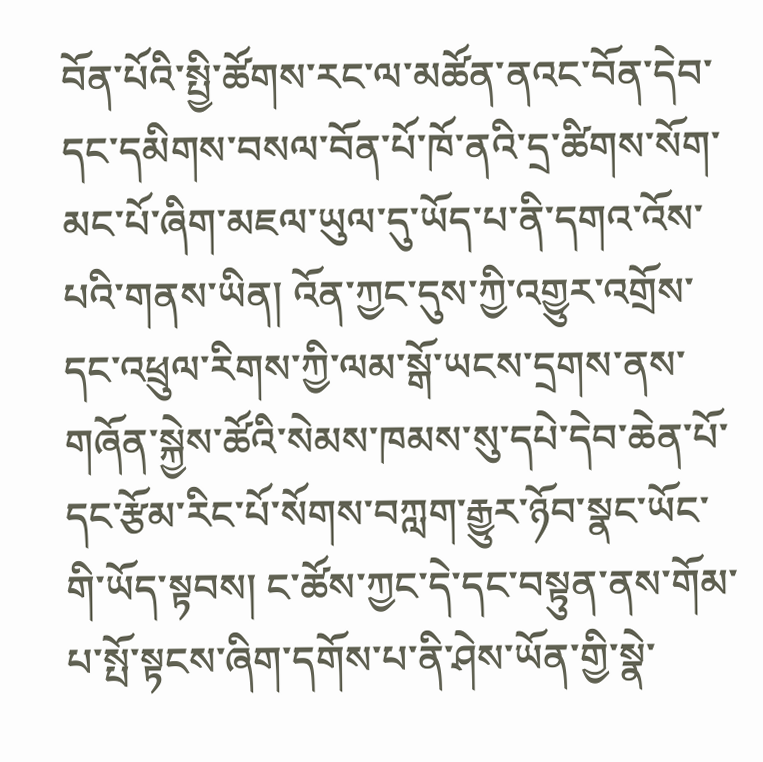བོན་པོའི་སྤྱི་ཚོགས་རང་ལ་མཚོན་ནའང་བོན་དེབ་དང་དམིགས་བསལ་བོན་པོ་ཁོ་ནའི་དྲ་ཚིགས་སོག་མང་པོ་ཞིག་མཇལ་ཡུལ་དུ་ཡོད་པ་ནི་དགའ་འོས་པའི་གནས་ཡིན། འོན་ཀྱང་དུས་ཀྱི་འགྱུར་འགྲོས་དང་འཕྲུལ་རིགས་ཀྱི་ལམ་སྒོ་ཡངས་དྲགས་ནས་གཞོན་སྐྱེས་ཚོའི་སེམས་ཁམས་སུ་དཔེ་དེབ་ཆེན་པོ་དང་རྩོམ་རིང་པོ་སོགས་བཀླག་རྒྱུར་ཉོབ་སྣང་ཡོང་གི་ཡོད་སྟབས། ང་ཚོས་ཀྱང་དེ་དང་བསྟུན་ནས་གོམ་པ་སྤོ་སྟངས་ཞིག་དགོས་པ་ནི་ཤེས་ཡོན་གྱི་སྣེ་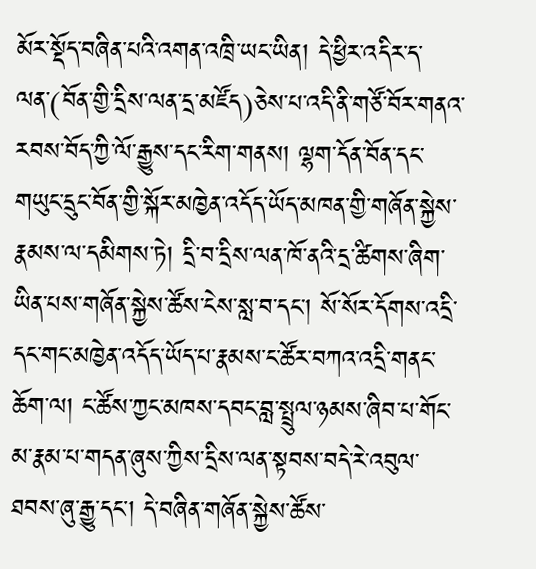མོར་སྡོད་བཞིན་པའི་འགན་འཁྲི་ཡང་ཡིན། དེ་ཕྱིར་འདིར་ད་ལན་(བོན་གྱི་དྲིས་ལན་དྲ་མཛོད)ཅེས་པ་འདི་ནི་གཙོ་བོར་གནའ་རབས་བོད་ཀྱི་ལོ་རྒྱུས་དང་རིག་གནས། ལྷག་དོན་བོན་དང་གཡུང་དྲུང་བོན་གྱི་སྐོར་མཁྱེན་འདོད་ཡོད་མཁན་གྱི་གཞོན་སྐྱེས་རྣམས་ལ་དམིགས་ཏེ། དྲི་བ་དྲིས་ལན་ཁོ་ནའི་དྲ་ཚིགས་ཞིག་ཡིན་པས་གཞོན་སྐྱེས་ཚོས་ངེས་སླ་བ་དང་། སོ་སོར་དོགས་འདྲི་དང་གང་མཁྱེན་འདོད་ཡོད་པ་རྣམས་ང་ཚོར་བཀའ་འདྲི་གནང་ཆོག་ལ། ང་ཚོས་ཀྱང་མཁས་དབང་བླ་སྤྲུལ་ཉམས་ཞིབ་པ་གོང་མ་རྣམ་པ་གདན་ཞུས་ཀྱིས་དྲིས་ལན་སྟབས་བདེ་རེ་འབུལ་ཐབས་ཞུ་རྒྱུ་དང་། དེ་བཞིན་གཞོན་སྐྱེས་ཚོས་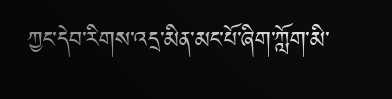ཀྱང་དེབ་རིགས་འདྲ་མིན་མང་པོ་ཞིག་ཀློག་མི་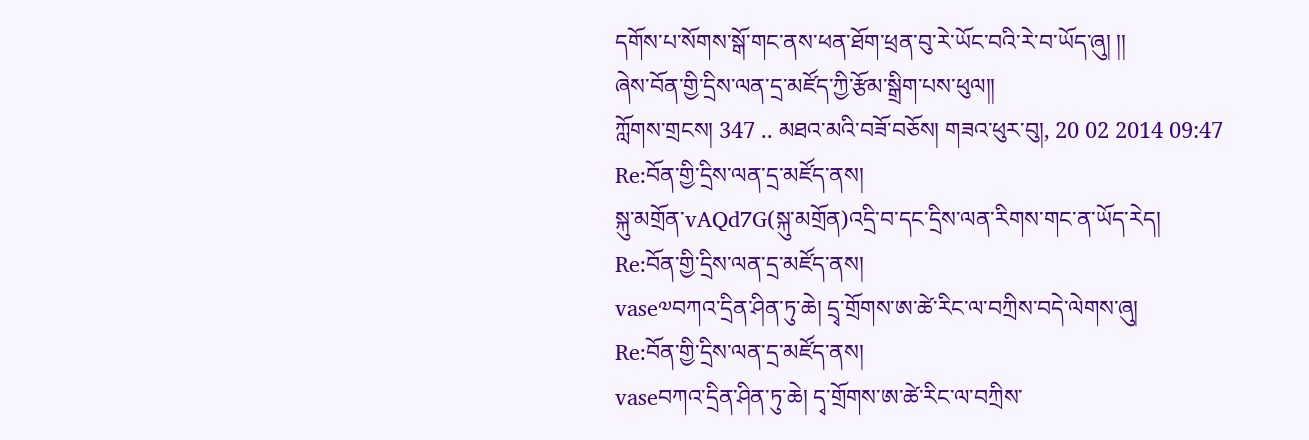དགོས་པ་སོགས་སྒོ་གང་ནས་ཕན་ཐོག་ཕྲན་བུ་རེ་ཡོང་བའི་རེ་བ་ཡོད་ཞུ། །།
ཞེས་བོན་གྱི་དྲིས་ལན་དྲ་མཛོད་ཀྱི་རྩོམ་སྒྲིག་པས་ཕུལ།།
ཀློགས་གྲངས། 347 .. མཐའ་མའི་བཟོ་བཅོས། གཟའ་ཕུར་བུ།, 20 02 2014 09:47
Re:བོན་གྱི་དྲིས་ལན་དྲ་མཛོད་ནས།
སྐུ་མགྲོན་vAQd7G(སྐུ་མགྲོན)འདྲི་བ་དང་དྲིས་ལན་རིགས་གང་ན་ཡོད་རེད།
Re:བོན་གྱི་དྲིས་ལན་དྲ་མཛོད་ནས།
vase༧བཀའ་དྲིན་ཤིན་ཏུ་ཆེ། དྲྭ་གྲོགས་ཨ་ཚེ་རིང་ལ་བཀྲིས་བདེ་ལེགས་ཞུ།
Re:བོན་གྱི་དྲིས་ལན་དྲ་མཛོད་ནས།
vaseབཀའ་དྲིན་ཤིན་ཏུ་ཆེ། དྭ་གྲོགས་ཨ་ཚེ་རིང་ལ་བཀྲིས་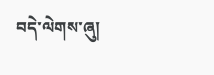བདེ་ལེགས་ཞུ།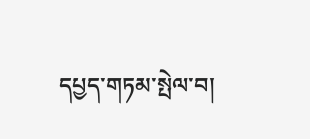དཔྱད་གཏམ་སྤེལ་བ།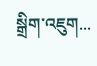སྒྲིག་འཇུག...